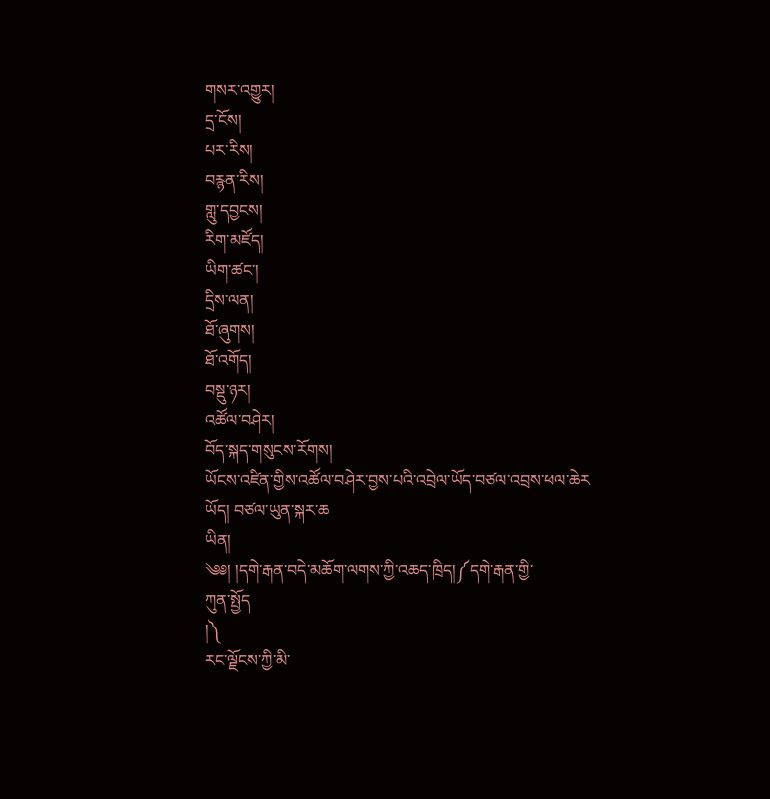གསར་འགྱུར།
དྲ་ངོས།
པར་རིས།
བརྙན་རིས།
གླུ་དབྱངས།
རིག་མཛོད།
ཡིག་ཚང་།
དྲིས་ལན།
ཐོ་ཞུགས།
ཐོ་འགོད།
བསྡུ་ཉར།
འཚོལ་བཤེར།
བོད་སྐད་གསུངས་རོགས།
ཡོངས་འཛིན་གྱིས་འཚོལ་བཤེར་བྱས་པའི་འབྲེལ་ཡོད་བཙལ་འབྲས་ཕལ་ཆེར
ཡོད། བཙལ་ཡུན་སྐར་ཆ
ཡིན།
༄༅། །དགེ་རྒན་བདེ་མཆོག་ལགས་ཀྱི་འཆད་ཁྲིད།༼དགེ་རྒན་གྱི་
ཀུན་སྤྱོད
།༽
རང་ལྗོངས་ཀྱི་མི་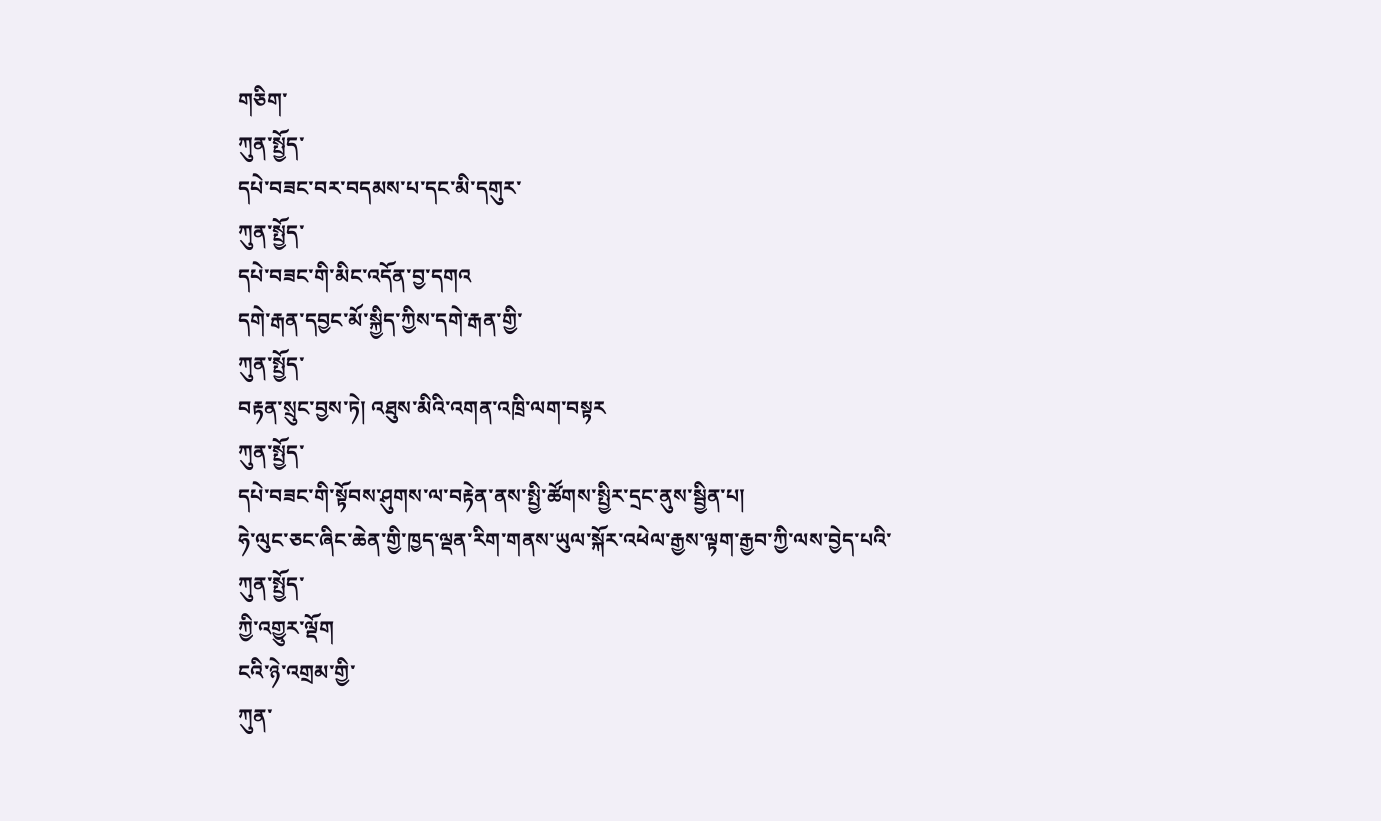གཅིག་
ཀུན་སྤྱོད་
དཔེ་བཟང་བར་བདམས་པ་དང་མི་དགུར་
ཀུན་སྤྱོད་
དཔེ་བཟང་གི་མིང་འདོན་བྱ་དགའ
དགེ་རྒན་དབྱང་མོ་སྐྱིད་ཀྱིས་དགེ་རྒན་གྱི་
ཀུན་སྤྱོད་
བརྟན་སྲུང་བྱས་ཏེ། འཐུས་མིའི་འགན་འཁྲི་ལག་བསྟར
ཀུན་སྤྱོད་
དཔེ་བཟང་གི་སྟོབས་ཤུགས་ལ་བརྟེན་ནས་སྤྱི་ཚོགས་སྤྱིར་དྲང་ནུས་སྦྱིན་པ།
ཧེ་ལུང་ཅང་ཞིང་ཆེན་གྱི་ཁྱད་ལྡན་རིག་གནས་ཡུལ་སྐོར་འཕེལ་རྒྱས་ལྟག་རྒྱབ་ཀྱི་ལས་བྱེད་པའི་
ཀུན་སྤྱོད་
ཀྱི་འགྱུར་ལྡོག
ངའི་ཉེ་འགྲམ་གྱི་
ཀུན་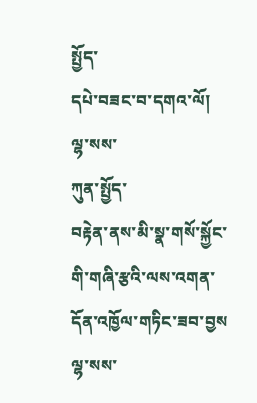སྤྱོད་
དཔེ་བཟང་བ་དགའ་ལོ།
ལྷ་སས་
ཀུན་སྤྱོད་
བརྟེན་ནས་མི་སྣ་གསོ་སྐྱོང་གི་གཞི་རྩའི་ལས་འགན་དོན་འཁྱོལ་གཏིང་ཟབ་བྱས
ལྷ་སས་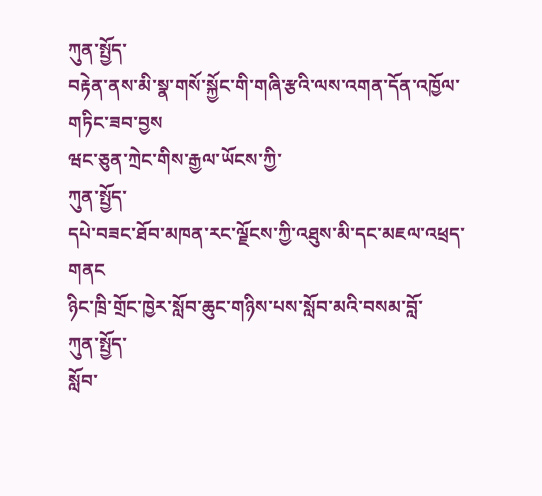ཀུན་སྤྱོད་
བརྟེན་ནས་མི་སྣ་གསོ་སྐྱོང་གི་གཞི་རྩའི་ལས་འགན་དོན་འཁྱོལ་གཏིང་ཟབ་བྱས
ཝང་ཅུན་ཀྲེང་གིས་རྒྱལ་ཡོངས་ཀྱི་
ཀུན་སྤྱོད་
དཔེ་བཟང་ཐོབ་མཁན་རང་ལྗོངས་ཀྱི་འཐུས་མི་དང་མཇལ་འཕྲད་གནང
ཉིང་ཁྲི་གྲོང་ཁྱེར་སློབ་ཆུང་གཉིས་པས་སློབ་མའི་བསམ་བློ་
ཀུན་སྤྱོད་
སློབ་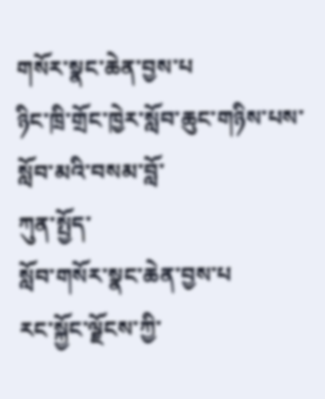གསོར་སྣང་ཆེན་བྱས་པ
ཉིང་ཁྲི་གྲོང་ཁྱེར་སློབ་ཆུང་གཉིས་པས་སློབ་མའི་བསམ་བློ་
ཀུན་སྤྱོད་
སློབ་གསོར་སྣང་ཆེན་བྱས་པ
རང་སྐྱོང་ལྗོངས་ཀྱི་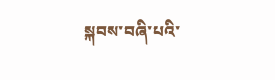སྐབས་བཞི་པའི་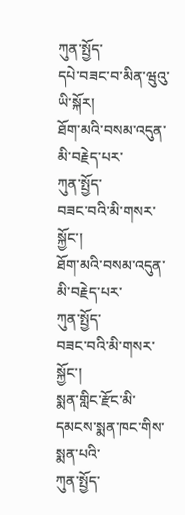ཀུན་སྤྱོད་
དཔེ་བཟང་བ་མིན་ཝུའུ་ཡི་སྐོར།
ཐོག་མའི་བསམ་འདུན་མི་བརྗེད་པར་
ཀུན་སྤྱོད་
བཟང་བའི་མི་གསར་སྐྱོང་།
ཐོག་མའི་བསམ་འདུན་མི་བརྗེད་པར་
ཀུན་སྤྱོད་
བཟང་བའི་མི་གསར་སྐྱོང་།
སྨན་གླིང་རྫོང་མི་དམངས་སྨན་ཁང་གིས་སྨན་པའི་
ཀུན་སྤྱོད་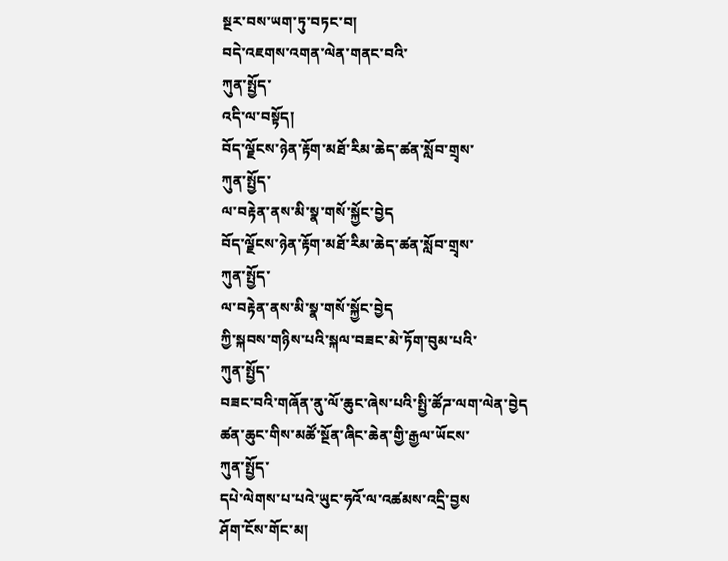སྔར་བས་ཡག་ཏུ་བཏང་བ།
བདེ་འཇགས་འགན་ལེན་གནང་བའི་
ཀུན་སྤྱོད་
འདི་ལ་བསྟོད།
བོད་ལྗོངས་ཉེན་རྟོག་མཐོ་རིམ་ཆེད་ཚན་སློབ་གྲྭས་
ཀུན་སྤྱོད་
ལ་བརྟེན་ནས་མི་སྣ་གསོ་སྐྱོང་བྱེད
བོད་ལྗོངས་ཉེན་རྟོག་མཐོ་རིམ་ཆེད་ཚན་སློབ་གྲྭས་
ཀུན་སྤྱོད་
ལ་བརྟེན་ནས་མི་སྣ་གསོ་སྐྱོང་བྱེད
ཀྱི་སྐབས་གཉིས་པའི་སྐལ་བཟང་མེ་ཏོག་བུམ་པའི་
ཀུན་སྤྱོད་
བཟང་བའི་གཞོན་ནུ་ལོ་ཆུང་ཞེས་པའི་སྤྱི་ཚོཌ་ལག་ལེན་བྱེད
ཚན་ཆུང་གིས་མཚོ་སྔོན་ཞིང་ཆེན་གྱི་རྒྱལ་ཡོངས་
ཀུན་སྤྱོད་
དཔེ་ལེགས་པ་པའེ་ཡུང་ཧའོ་ལ་འཚམས་འདྲི་བྱས
ཤོག་ངོས་གོང་མ།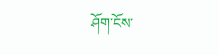ཤོག་ངོས་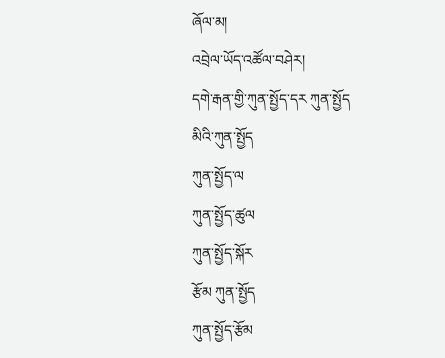ཞོལ་མ།
འབྲེལ་ཡོད་འཚོལ་བཤེར།
དགེ་རྒན་གྱི་ཀུན་སྤྱོད་དར ཀུན་སྤྱོད
མིའི་ཀུན་སྤྱོད
ཀུན་སྤྱོད་ལ
ཀུན་སྤྱོད་ཚུལ
ཀུན་སྤྱོད་སྐོར
རྩོམ ཀུན་སྤྱོད
ཀུན་སྤྱོད་རྩོམ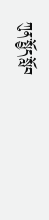ཀུན་སྤྱོད་སློབ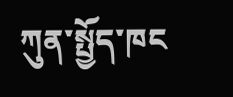ཀུན་སྤྱོད་ཁང